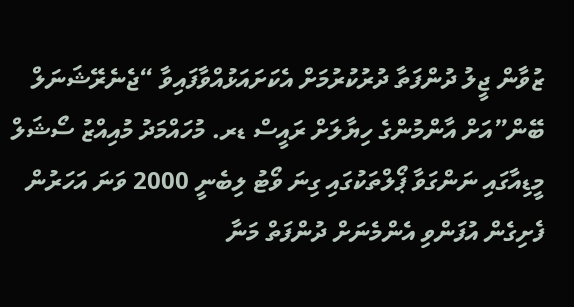ޒުވާން ޖީލު ދުންފަތާ ދުރުކުރުމަށް އެކަށައަޅުއްވާފައިވާ “ޖެނެރޭޝަނަލް ބޭން”އަށް އާންމުންގެ ހިޔާލަށް ރައީސް ޑރ. މުހައްމަދު މުއިއްޒު ސޯޝަލް މީޑިއާގައި ނަންގަވާ ޕޯލްތަކުގައި ގިނަ ވޯޓު ލިބެނީ 2000 ވަނަ އަހަރުން ފެށިގެން އުފަންވި އެންމެނަށް ދުންފަތް މަނާ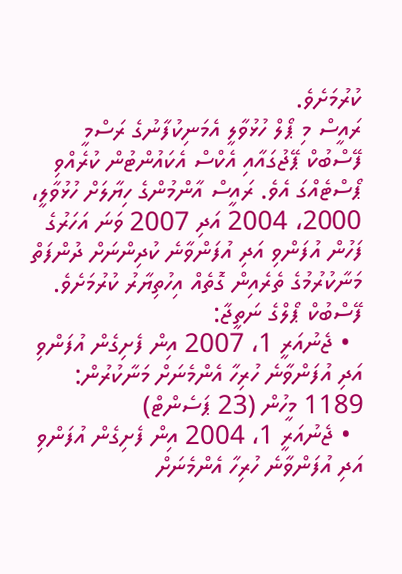ކުރުމަށެވެ.
ރައީސް މި ޕޯލް ހުޅުވާލީ އެމަނިކުފާނުގެ ރަސްމީ ފޭސްބުކް ޕޭޖުގައާއި އެކްސް އެކައުންޓުން ކުރެއްވި ޕޯސްޓެއްގަ އެވެ. ރައީސް އާންމުންގެ ހިޔާލަށް ހުޅުވާލީ، 2000، 2004 އަދި 2007 ވަނަ އަހަރުގެ ފަހުން އުފަންވި އަދި އުފަންވާނެ ކުދިންނަށް ދުންފަތް މަނާކުރުމުގެ ތެރެއިން ގޮތެއް އިހުތިޔާރު ކުރުމަށެވެ.
ފޭސްބުކް ޕޯލްގެ ނަތީޖާ:
  • ޖެނުއަރީ 1، 2007 އިން ފެށިގެން އުފަންވި އަދި އުފަންވާނެ ހުރިހާ އެންމެނަށް މަނާކުރުން: 1189 މީހުން (23 ޕަސެންޓް)
  • ޖެނުއަރީ 1، 2004 އިން ފެށިގެން އުފަންވި އަދި އުފަންވާނެ ހުރިހާ އެންމެނަށް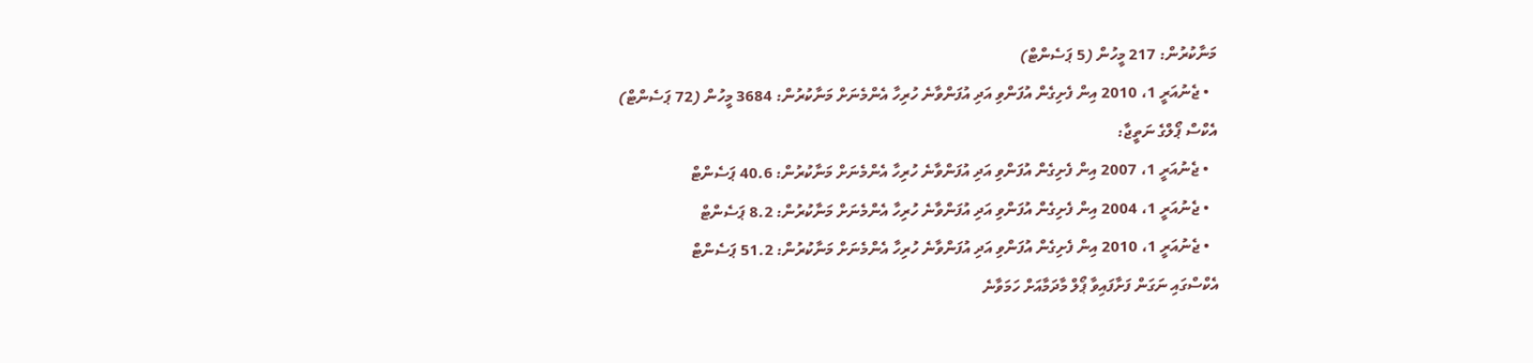މަނާކުރުން: 217 މީހުން (5 ޕަސެންޓް)
  • ޖެނުއަރީ 1، 2010 އިން ފެށިގެން އުފަންވި އަދި އުފަންވާނެ ހުރިހާ އެންމެނަށް މަނާކުރުން: 3684 މީހުން (72 ޕަސެންޓް)
އެކްސް ޕޯލްގެ ނަތީޖާ:
  • ޖެނުއަރީ 1، 2007 އިން ފެށިގެން އުފަންވި އަދި އުފަންވާނެ ހުރިހާ އެންމެނަށް މަނާކުރުން: 40.6 ޕަސެންޓް
  • ޖެނުއަރީ 1، 2004 އިން ފެށިގެން އުފަންވި އަދި އުފަންވާނެ ހުރިހާ އެންމެނަށް މަނާކުރުން: 8.2 ޕަސެންޓް
  • ޖެނުއަރީ 1، 2010 އިން ފެށިގެން އުފަންވި އަދި އުފަންވާނެ ހުރިހާ އެންމެނަށް މަނާކުރުން: 51.2 ޕަސެންޓް
އެކްސްގައި ނަގަން ފަށާފައިވާ ޕޯލް މާދަމާއަށް ހަމަވާނެ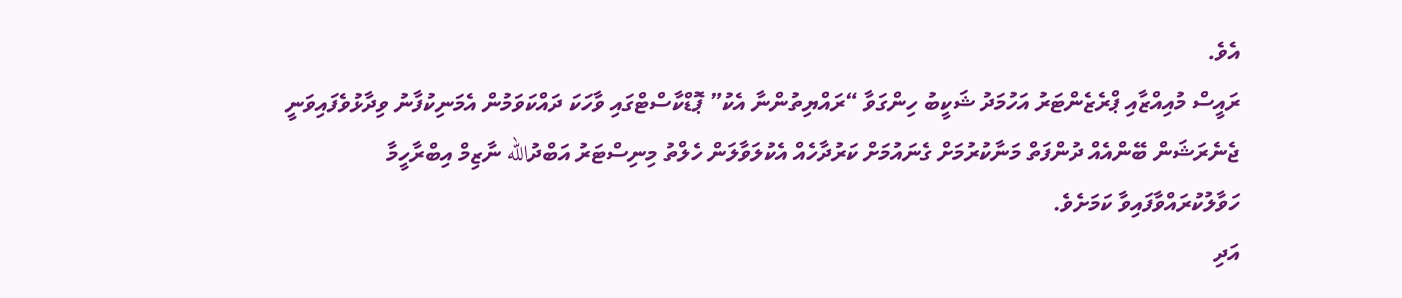އެވެ.
ރައީސް މުއިއްޒާއި ޕްރެޒެންޓަރު އަހުމަދު ޝަކީބު ހިންގަވާ “ރައްޔިތުންނާ އެކު” ޕޮޑްކާސްޓްގައި ވާހަކަ ދައްކަވަމުން އެމަނިކުފާނު ވިދާޅުވެފައިވަނީ ޖެނެރަޝަން ބޭންއެއް ދުންފަތް މަނާކުރުމަށް ގެނައުމަށް ކަރުދާހެއް އެކުލަވާލަން ހެލްތު މިނިސްޓަރު އަބްދުالله ނާޒިމް އިބްރާހީމާ ހަވާލުކުރައްވާފައިވާ ކަމަށެވެ.
އަދި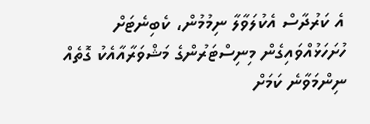އެ ކަރުދާސް އެކުލަވާލާ ނިމުމުން، ކެބިނެޓަށް ހުށަހަޅުއްވައިގެން މިނިސްޓަރުންގެ މަޝްވަރާއާއެކު ގޮތެއް ނިންމަވާނެ ކަމަށް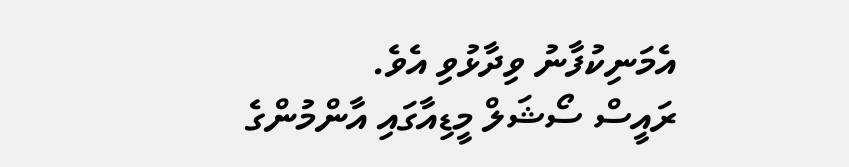އެމަނިކުފާނު ވިދާޅުވި އެވެ.
ރައީސް ސޯޝަލް މީޑިއާގައި އާންމުންގެ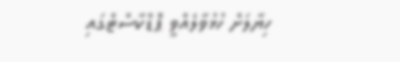ހިޔާލަށް ހުޅުވާލެއްވީ ޕޮޑްކާސްޓްގައި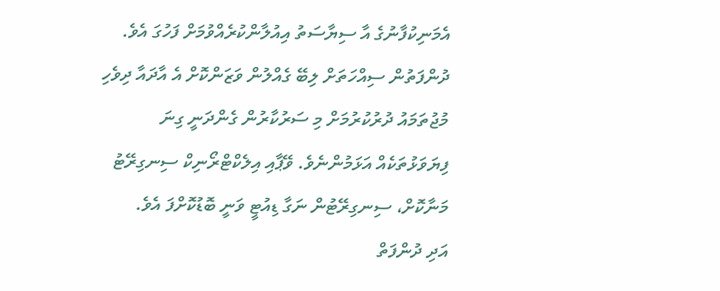އެމަނިކުފާނުގެ އާ ސިޔާސަތު އިއުލާންކުރެއްވުމަށް ފަހުގަ އެވެ.
ދުންފަތުން ސިއްހަތަށް ލިބޭ ގެއްލުން ވަޒަންކޮށް އެ އާދައާ ދިވެހި މުޖުތަމައު ދުރުކުރުމަށް މި ސަރުކާރުން ގެންދަނީ ގިނަ ފިޔަވަޅުތަކެއް އަޅަމުންނެވެ. ވޭޕާއި އިލެކްޓްރޯނިކް ސިނގިރޭޓު މަނާކޮށް، ސިނގިރޭޓުން ނަގާ ޑިއުޓީ ވަނީ ބޮޑުކޮށްފަ އެވެ.
އަދި ދުންފަތް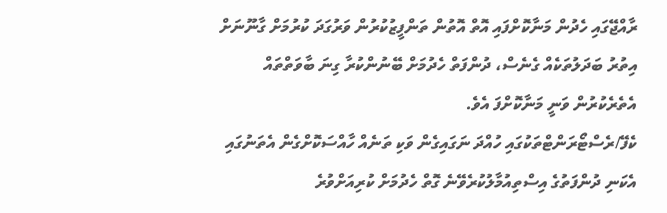ރާއްޖޭގައި ހެދުން މަނާކޮށްފައި އޮތް އޮތުން ތަންފީޒުކުރުން ވަރުގަދަ ކުރުމަށް ގާނޫނަށް އިތުރު ބަދަލުތަކެއް ގެނެސް، ދުންފަތް ހެދުމަށް ބޭނުންކުރާ ގިނަ ބާވަތްތައް އެތެރެކުރުން ވަނީ މަނާކޮށްފަ އެވެ.
ކެފޭ/ރެސްޓޯރަންޓްތަކުގައި ހުއްދަ ނަގައިގެން ވަކި ތަނެއް ހާއްސަކޮށްގެން އެތަނުގައި އެކަނި ދުންފަތުގެ އިސްތިއުމާލުކުރެވޭނެ ގޮތް ހެދުމަށް ކުރިއަށްވުރެ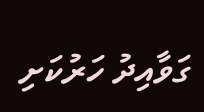ގަވާއިދު ހަރުކަށި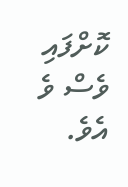ކޮށްފައި ވެސް ވެ އެވެ.